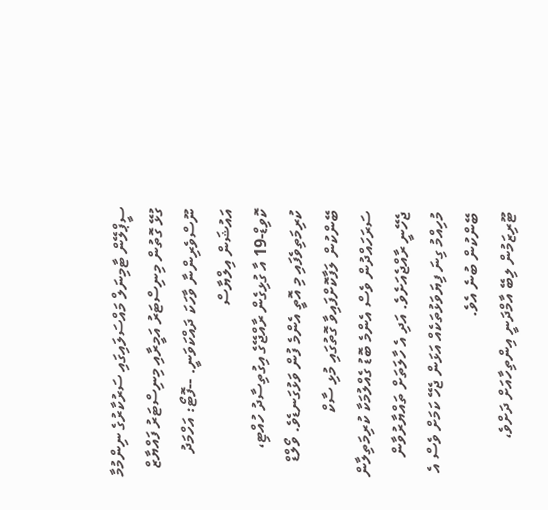ސީޕްލޭން ޓާމިނަލް މައްސަލައިގައި ސަރުކާރުގެ ނިންމުމާ ގުޅޭ ގޮތުން މިނިސްޓަރު އަމީރާއި މިނިސްޓަރު ފައްޔާޒް ނޫސްވެރިންނާ ވާހަކަ ދައްކަވަނީ. --ފޮޓޯ: އަހްމަދު އައުޝަން އިލްޔާސް
ކޮވިޑް-19 އާ ގުޅިގެން ރާއްޖޭގެ އިގުތިސާދު ހުއްޓި، ކުރިމަތިވެފައި މި އޮތީ އެންމެ ފުން ވަޅުގަނޑެވެ. ވޯލްޑް ބޭންކުން ލަފާކޮށްފައިވާ ގޮތުގައި މުޅި ސާކް ސަރަހައްދުން ވެސް އެންމެ ބޮޑު ގެއްލުމަކާ ކުރިމަތިލާން ޖެހޭނީ ރާއްޖެއަށެވެ. އަދި އެ ހާލަތަށް ތައްޔާރުވާން މުހިއްމު ގިނަ ފިޔަވަޅުތަކެއް އަޅަން ޖެހޭ ކަމަށް ވެސް އެ ބޭންކުން ބުނެ އެވެ.
ޓޫރިޒަމުން ލިބޭ އާމްދަނީ އިންތިހާއަށް ދަށްވެ،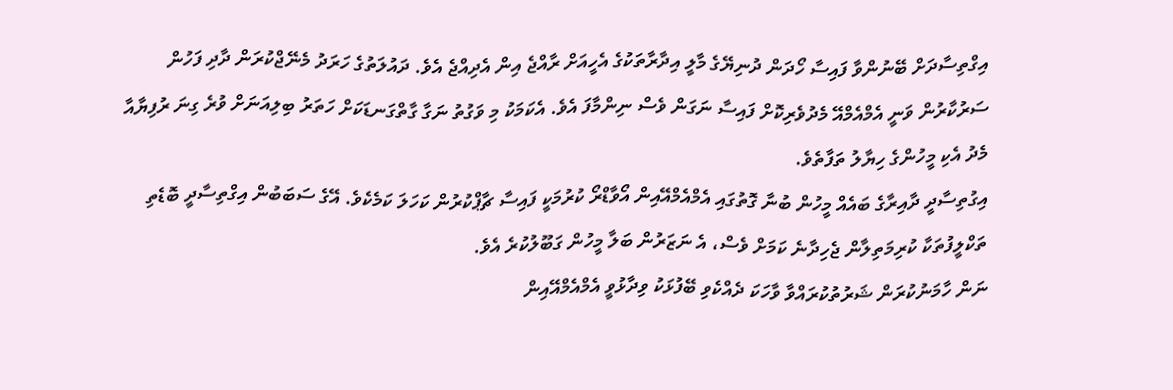އިގްތިސާދަށް ބޭނުންވާ ފައިސާ ހޯދަން ދުނިޔޭގެ މާލީ އިދާރާތަކުގެ އެހީއަށް ރާއްޖެ އިން އެދިއްޖެ އެވެ. ދައުލަތުގެ ހަރަދު މެނޭޖްކުރަން ދާދި ފަހުން ސަރުކާރުން ވަނީ އެމްއެމްއޭ މެދުވެރިކޮށް ފައިސާ ނަގަން ވެސް ނިންމާފަ އެވެ. އެކަމަކު މި ވަގުތު ނަގާ ގާތްގަނޑަކަށް ހަތަރު ބިލިއަނަށް ވުރެ ގިނަ ރުފިޔާއާ މެދު އެކި މީހުންގެ ހިޔާލު ތަފާތެވެ.
އިގުތިސާދީ ދާއިރާގެ ބައެއް މީހުން ބުނާ ގޮތުގައި އެމްއެމްއޭއިން އޯވާޑްރޯ ކުރުމަކީ ފައިސާ ޗާޕްކުރުން ކަހަލަ ކަމެކެވެ. އޭގެ ސަބަބުން އިގްތިސާދީ ބޮޑެތި ތަކްލީފުތަކާ ކުރިމަތިލާން ޖެހިދާނެ ކަމަށް ވެސް، އެ ނަޒަރުން ބަލާ މީހުން ގަބޫލުކުރެ އެވެ.
ނަން ހާމަނުކުރަން ޝަރުތުކުރައްވާ ވާހަކަ ދެއްކެވި ބޭފުޅަކު ވިދާޅުވީ އެމްއެމްއޭއިން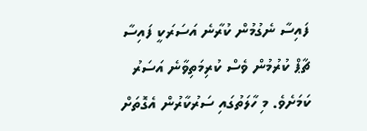ފައިސާ ނެގުމުން ކުރާނެ އަސަރަކީ ފައިސާ ޗާޕް ކުރުމުން ވެސް ކުރިމަތިވާނެ އަސަރު ކަމަށެވެ. މި ހާލަތުގައި ސަރުކާރުން އެގޮތަށް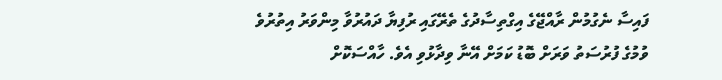ފައިސާ ނެގުމުން ރާއްޖޭގެ އިގްތިސާދުގެ ތެރޭގައި ރުފިޔާ ދައުރުވާ މިންވަރު އިތުރުވެ ވުމުގެ ފުރުސަތު ވަރަށް ބޮޑު ކަމަށް އޭނާ ވިދާޅުވި އެވެ. ހާއްސަކޮށް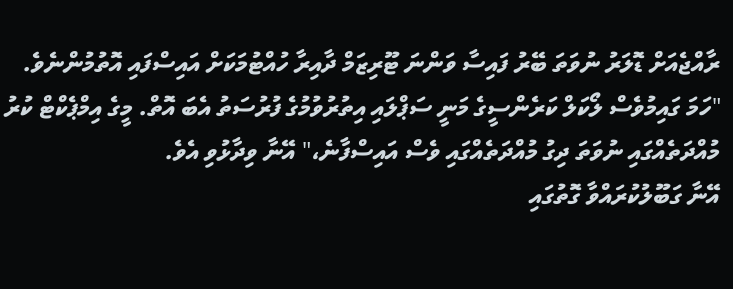ރާއްޖެއަށް ޑޮލަރު ނުވަތަ ބޭރު ފައިސާ ވަންނަ ޓޫރިޒަމް ދާއިރާ ހުއްޓުމަކަށް އައިސްފައި އޮތުމުންނެވެ.
"ހަމަ ގައިމުވެސް ލޯކަލް ކަރެންސީގެ މަނީ ސަޕްލައި އިތުރުވުމުގެ ފުރުސަތު އެބަ އޮތް. މީގެ އިމްޕެކްޓް ކުރު މުއްދަތެއްގައި ނުވަތަ ދިގު މުއްދަތެއްގައި ވެސް އައިސްފާނެ،" އޭނާ ވިދާޅުވި އެވެ.
އޭނާ ގަބޫލުކުރައްވާ ގޮތުގައި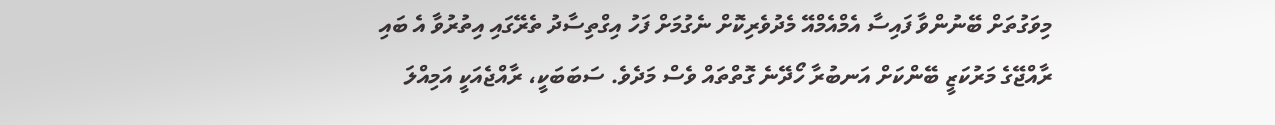މިވަގުތަށް ބޭނުންވާ ފައިސާ އެމްއެމްއޭ މެދުވެރިކޮށް ނެގުމަށް ފަހު އިގްތިސާދު ތެރޭގައި އިތުރުވާ އެ ބައި ރާއްޖޭގެ މަރުކަޒީ ބޭންކަށް އަނބުރާ ހޯދޭނެ ގޮތްތައް ވެސް މަދެވެ. ސަބަބަކީ، ރާއްޖެއަކީ އަމިއްލަ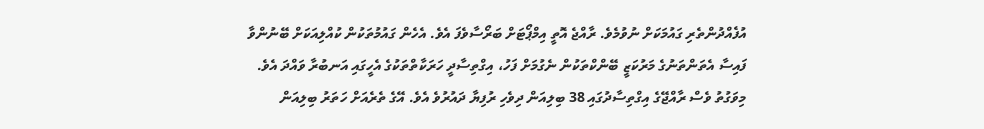އުފެއްދުންތެރި ގައުމަކަށް ނުވުމެވެ. ރާއްޖެ އޮތީ އިމްޕޯޓަށް ބަރޯސާވެފަ އެވެ. އެހެން ގައުމުތަކުން ކުއްލިއަކަށް ބޭނުންވާ ފައިސާ އެތަންތަނުގެ މަރުކަޒީ ބޭންކްތަކުން ނެގުމަށް ފަހު، އިގްތިސާދީ ހަރަކާތްތަކުގެ އެހީގައި އަނބުރާ ވައްދަ އެވެ.
މިވަގުތު ވެސް ރާއްޖޭގެ އިގްތިސާދުގައި 38 ބިލިއަން ދިވެހި ރުފިޔާ ދައުރުވެ އެވެ. އޭގެ ތެރެއަށް ހަތަރު ބިލިއަން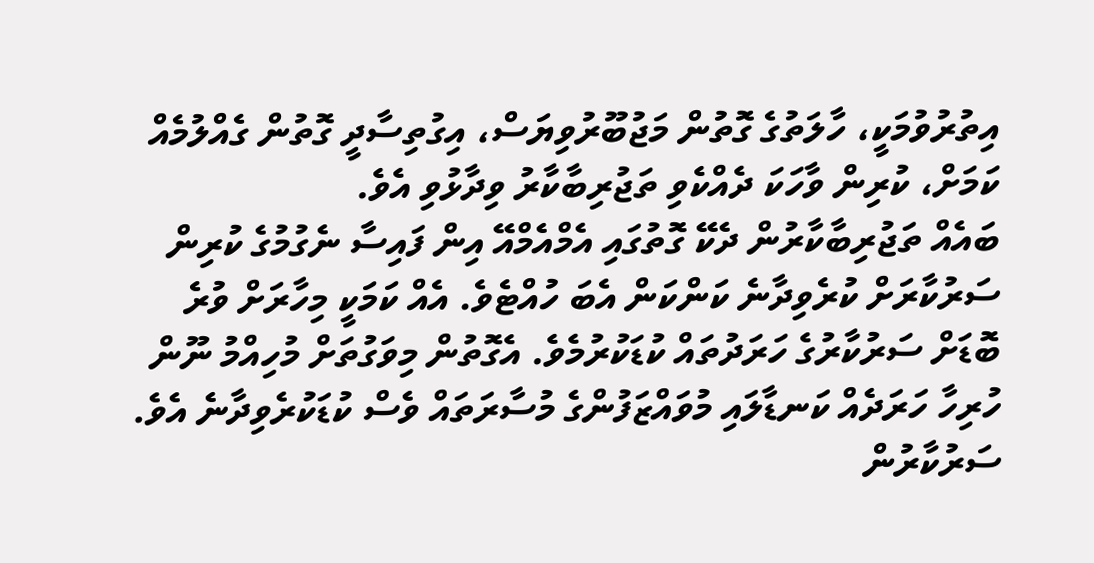އިތުރުވުމަކީ، ހާލަތުގެ ގޮތުން މަޖުބޫރުވިޔަސް، އިގުތިސާދީ ގޮތުން ގެއްލުމެއް ކަމަށް، ކުރިން ވާހަކަ ދެއްކެވި ތަޖުރިބާކާރު ވިދާޅުވި އެވެ.
ބައެއް ތަޖުރިބާކާރުން ދެކޭ ގޮތުގައި އެމްއެމްއޭ އިން ފައިސާ ނެގުމުގެ ކުރިން ސަރުކާރަށް ކުރެވިދާނެ ކަންކަން އެބަ ހުއްޓެވެ. އެއް ކަމަކީ މިހާރަށް ވުރެ ބޮޑަށް ސަރުކާރުގެ ހަރަދުތައް ކުޑަކުރުމެވެ. އެގޮތުން މިވަގުތަށް މުހިއްމު ނޫން ހުރިހާ ހަރަދެއް ކަނޑާލައި މުވައްޒަފުންގެ މުސާރަތައް ވެސް ކުޑަކުރެވިދާނެ އެވެ.
ސަރުކާރުން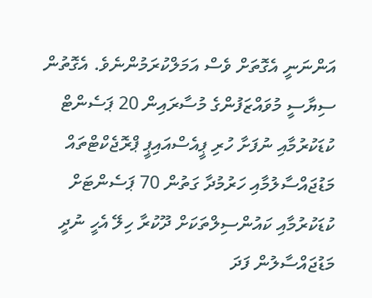އަންނަނީ އެގޮތަށް ވެސް އަމަލްކުރަމުންނެވެ. އެގޮތުން ސިޔާސީ މުވައްޒަފުންގެ މުސާރައިން 20 ޕަސެންޓް ކުޑަކުރުމާއި ނުފަށާ ހުރި ޕީއެސްއައިޕީ ޕްރޮޖެކްޓްތައް މަޑުޖައްސާލުމާއި ހަރުމުދާ ގަތުން 70 ޕަސެންޓަށް ކުޑަކުރުމާއި ކައުންސިލްތަކަށް ދޫކުރާ ހިލޭ އެހީ ނުދީ މަޑުޖައްސާލުން ފަދަ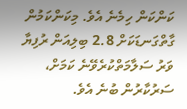ކަންކަން ހިމެނެ އެވެ. މިކަންކަމުން ގާތްގަނޑަކަށް 2.8 ބިލިއަން ރުފިޔާ ވަރު ސަލާމަތްކުރެވޭނެ ކަމަށް، ސަރުކާރުން ބުނެ އެވެ.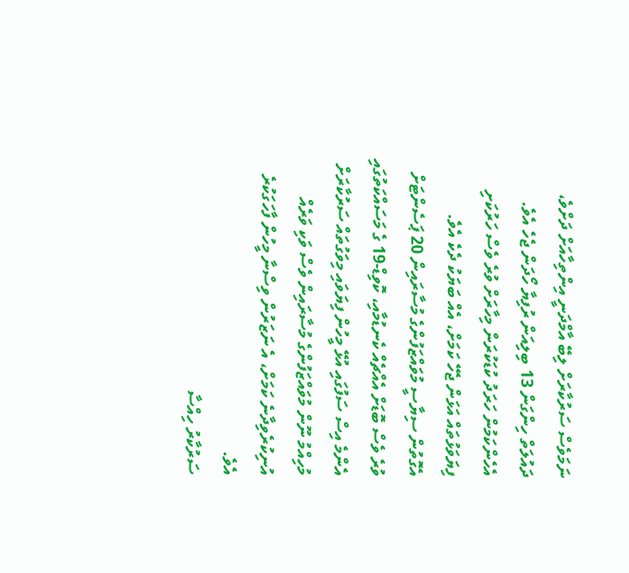ނަމަވެސް ސަރުކާރަށް ލިބޭ އާމްދަނީ އިންތިހާއަށް ދަށްވެ، ދައުލަތް ހިންގަން 13 ބިލިއަން ރުފިޔާ ހޯދަން ޖެހެ އެވެ. އެހެންކަމުން ހަރަދު ކުޑަކުރަން މިހާރަށް ވުރެ ވެސް ހަރުކަށި ފިޔަވަޅުތައް އަޅަން ޖެހޭ ކަމަށް، އެއް ބަޔަކު ދެކެ އެވެ.
އެގޮތުން ސިޔާސީ މުވައްޒަފުންގެ މުސާރައިން 20 ޕަސެންޓަށް ވުރެ ވެސް ބޮޑަށް އެއްޗެއް ކެނޑުމާއި، ކޮވިޑް-19 ގެ މަސައްކަތުގައި އެންމެ އިސް ސަފުގައި އުޅޭ މީހުން ފިޔަވައި މިވަގުތައް ސަރުކާރަށް މުހިއްމު ނޫން މުވައްޒަފުންގެ މުސާރައިން ވެސް ވަކި ވަރެއް އުނިކުރެވިދާނެ ކަމަށް، އެ ނަޒަރުން ވިސްނާ މީހުން ފާހަގަކުރެ އެވެ.
ސަރުކާރު ހިއްސާ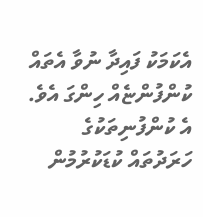އެކަމަކު ފައިދާ ނުވާ އެތައް ކުންފުންޏެއް ހިންގަ އެވެ. އެ ކުންފުނިތަކުގެ ހަރަދުތައް ކުޑަކުރުމުން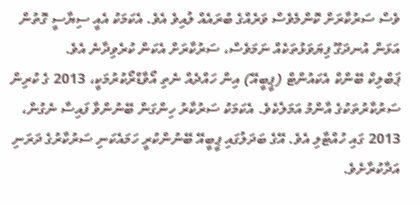ވެސް ސަރުކާރަށް ކޮންމެވެސް ވަރެއްގެ ބުރައެއް ލުއިވެ އެވެ. އެކަމަކު އެއީ ސިޔާސީ ގޮތުން އަޅަން އުނދަގޫ ފިޔަވަޅުތަކެއް ނަމަވެސް، ސަރުކާރަށް އެކަން ކުރެވިދާނެ އެވެ.
ޕަބްލިކް ބޭންކް އެކައުންޓް (ޕީބީއޭ) އިން ހައްދެއް ނެތި އޯވާޑްރޯކުރުމަކީ، 2013 ގެ ކުރިން ސަރުކާރުތަކުގެ އާންމު އަމަލެކެވެ. އެކަމަކު ސަރުކާރު ހިންގަން ބޭނުންވާ ފައިސާ ނެގުން، 2013 ގައި ހުއްޓާލި އެވެ. އޭގެ ބަދަލުގައި ޕީބީއޭ ބޭނުންކުރީ ހަމައެކަނި ސަރުކާރުގެ ދަރަނި އަދާކުރާށެވެ.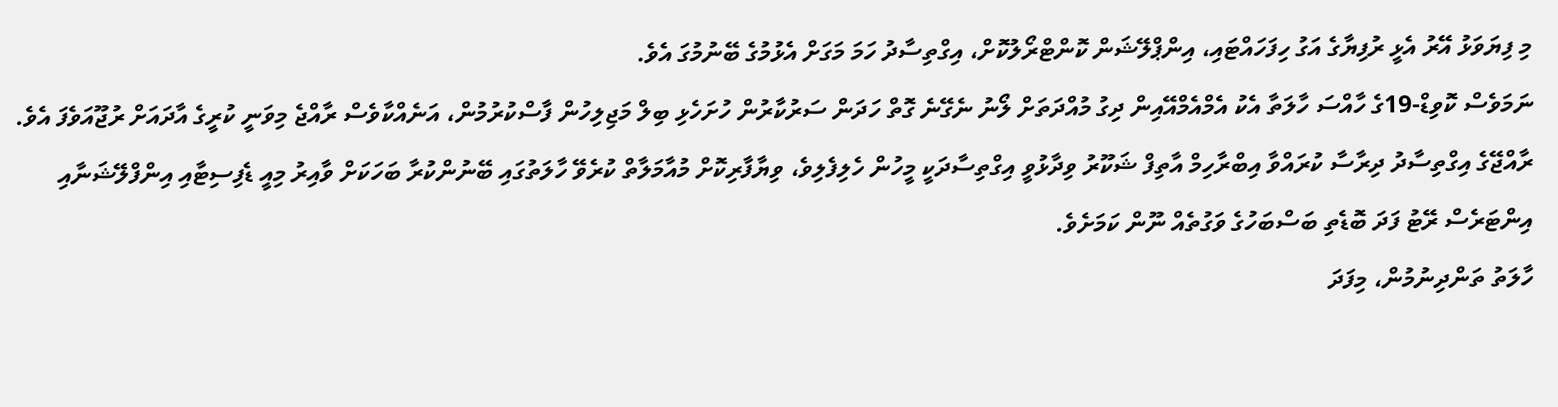މި ފިޔަވަޅު އޭރު އެޅީ ރުފިޔާގެ އަގު ހިފަހައްޓައި، އިންޕްލޭޝަން ކޮންޓްރޯލުކޮށް، އިގްތިސާދު ހަމަ މަގަށް އެޅުމުގެ ބޭނުމުގަ އެވެ.
ނަމަވެސް ކޮވިޑް-19ގެ ހާއްސަ ހާލަތާ އެކު އެމްއެމްއޭއިން ދިގު މުއްދަތަށް ލޯނު ނެގޭނެ ގޮތް ހަދަން ސަރުކާރުން ހުށަހެޅި ބިލް މަޖިލިހުން ފާސްކުރުމުން، އަނެއްކާވެސް ރާއްޖެ މިވަނީ ކުރީގެ އާދައަށް ރުޖޫއަވެފަ އެވެ.
ރާއްޖޭގެ އިގްތިސާދު ދިރާސާ ކުރައްވާ އިބްރާހިމް އާތިފް ޝަކޫރު ވިދާޅުވީ އިގްތިސާދަކީ މީހުން ހެލިފެލިވެ، ވިޔާފާރިކޮށް މުއާމަލާތް ކުރެވޭ ހާލަތުގައި ބޭނުންކުރާ ބަހަކަށް ވާއިރު މިއީ ޑެފިސިޓާއި އިންފްލޭޝަނާއި އިންޓަރެސް ރޭޓު ފަދަ ބޮޑެތި ބަސްބަހުގެ ވަގުތެއް ނޫން ކަމަށެވެ.
ހާލަތު ތަންދިނުމުން، މިފަދަ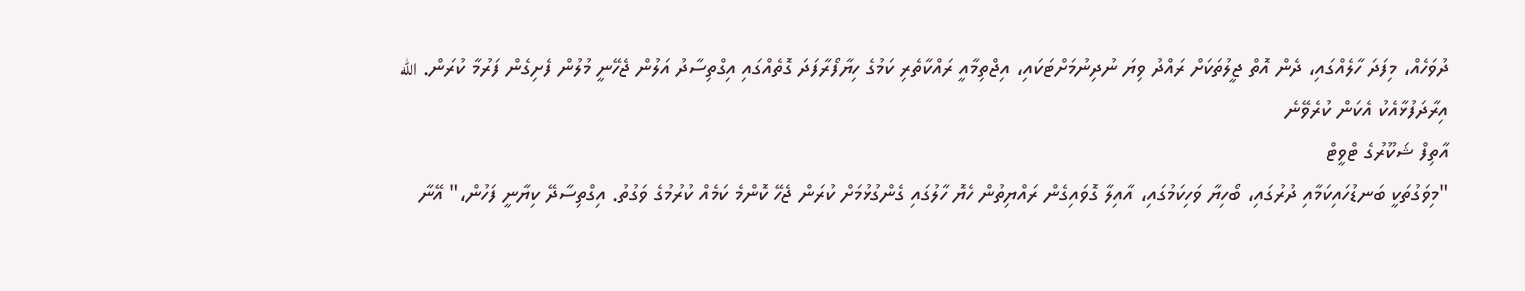ދުވަހެއް، މިފަދަ ހާލެއްގައި، ދެން އޮތް ޖީލުތަކަށް ރައްދު ވިޔަ ނުދިނުމަށްޓަކައި، އިޖްތިމާއީ ރައްކާތެރި ކަމުގެ ހިޔާފޯރާފަދަ ގޮތެއްގައި އިގްތިސާދު އަލުން ޖެހޭނީ މުލުން ފެށިގެން ފަރުމާ ކުރަން. الله އިރާދަފުޅާއެކު އެކަން ކުރެވޭނެ
އާތިފް ޝަކޫރުގެ ޓްވީޓް
"މިވަގުތަކީ ބަނޑުހައިކަމާއި ދުރުގައި، ބޯހިޔާ ވަހިކަމުގައި، އާއިލާ ގޮވައިގެން ރައްޔިތުން ހެޔޮ ހާލުގައި ގެންގުޅުމަށް ކުރަން ޖެހޭ ކޮންމެ ކަމެއް ކުރުމުގެ ވަގުތު. އިގްތިސާދޭ ކިޔާނީ ފަހުން،" އޭނާ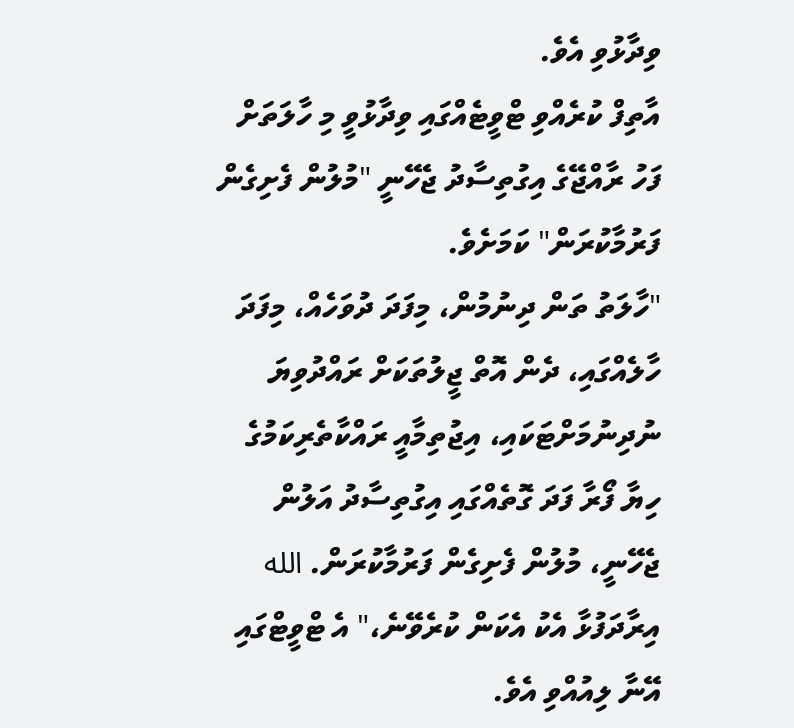ވިދާޅުވި އެވެ.
އާތިފް ކުރެއްވި ޓްވީޓެއްގައި ވިދާޅުވީ މި ހާލަތަށް ފަހު ރާއްޖޭގެ އިގުތިސާދު ޖެހޭނީ "މުލުން ފެށިގެން ފަރުމާކުރަން" ކަމަށެވެ.
"ހާލަތު ތަން ދިނުމުން، މިފަދަ ދުވަހެއް، މިފަދަ ހާލެއްގައި، ދެން އޮތް ޖީލުތަކަށް ރައްދުވިޔަ ނުދިނުމަށްޓަކައި، އިޖުތިމާއީ ރައްކާތެރިކަމުގެ ހިޔާ ފޯރާ ފަދަ ގޮތެއްގައި އިގުތިސާދު އަލުން ޖެހޭނީ، މުލުން ފެށިގެން ފަރުމާކުރަން. الله އިރާދަފުޅާ އެކު އެކަން ކުރެވޭނެ،" އެ ޓްވީޓްގައި އޭނާ ލިއުއްވި އެވެ.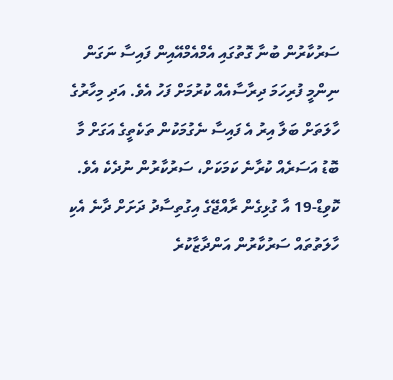ސަރުކާރުން ބުނާ ގޮތުގައި އެމްއެމްއޭއިން ފައިސާ ނަގަން ނިންމީ ފުރިހަމަ ދިރާސާއެއް ކުރުމަށް ފަހު އެވެ. އަދި މިހާރުގެ ހާލަތަށް ބަލާ އިރު އެ ފައިސާ ނެގުމަކުން ތަކެތީގެ އަގަށް މާ ބޮޑު އަސަރެއް ކުރާނެ ކަމަކަށް، ސަރުކާރުން ނުދެކެ އެވެ.
ކޮވިޑް-19 އާ ގުޅިގެން ރާއްޖޭގެ އިގުތިސާދު ދަށަށް ދާނެ އެކި ހާލަތުތައް ސަރުކާރުން އަންދާޒާކުރެ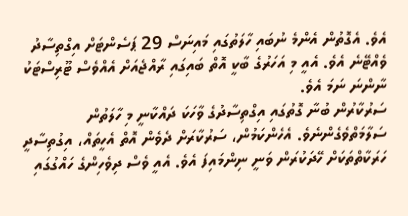އެވެ. އެގޮތުން އެންމެ ނުބައި ހާލަތުގައި މައިނަސް 29 ޕަސެންޓަށް އިގްތިސާދު ވެއްޓޭނެ އެވެ. އެއީ މި އަހަރުގެ ބާކީ އޮތް ބައިގައި ރާއްޖެއަށް އެއްވެސް ޓޫރިސްޓަކު ނާންނަ ނަމަ އެވެ.
ސަރުކާރުން ބުނާ ގޮތުގައި އިގްތިސާދުގެ ވާހަކަ ދައްކާނީ މި ހާލަތުން ސަލާމަތްވެގެންނެވެ. އެހެންކަމުން، ސަރުކާރަށް ދެވެން އޮތް އެހީތައް، އިގުތިސާދީ ހަރަކާތްތަކަށް ހޭދަކުރަން ވަނީ ނިންމައިފަ އެވެ. އެއީ ވެސް ދިވެހިންގެ ހައްގުގައި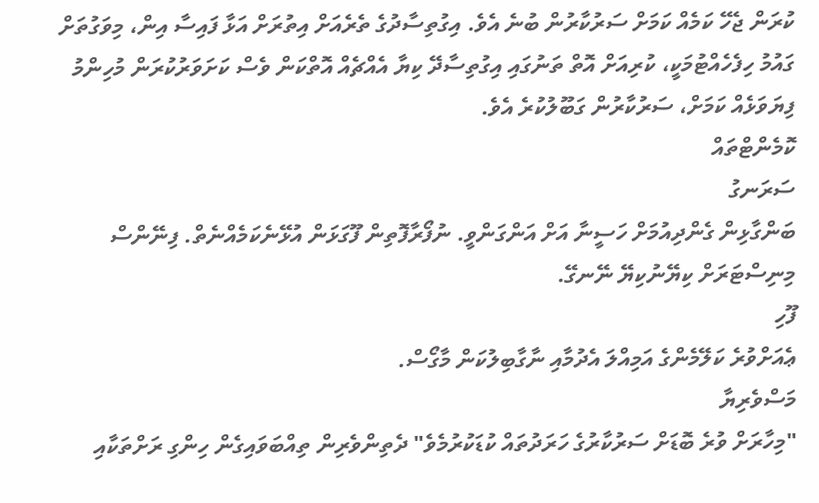ކުރަން ޖެހޭ ކަމެއް ކަމަށް ސަރުކާރުން ބުނެ އެވެ. އިގުތިސާދުގެ ތެރެއަށް އިތުރަށް އަޅާ ފައިސާ އިން، މިވަގުތަށް ގައުމު ހިފެހެއްޓުމަކީ، ކުރިއަށް އޮތް ތަނުގައި އިގުތިސާދޭ ކިޔާ އެއްޗެއް އޮތްކަން ވެސް ކަށަވަރުކުރަން މުހިންމު ފިޔަވަޅެއް ކަމަށް، ސަރުކާރުން ގަބޫލުކުރެ އެވެ.
ކޮމެންޓްތައް
ސަރަނގު
ބަންގާޅިން ގެންދިއުމަށް ހަސީނާ އަށް އަންގަންވީ. ނުފޯރާފޮތިން ފޫގަޅަން އުޅޭނެކަމެއްނެތް. ފިނޭންސް މިނިސްޓަރަށް ކިޔޭނުކިޔޭ ނޭނގޭ.
ފޫހި
ޢެއަށްވުރެ ކަލޭމެންގެ އަމިއްލަ އެދުމާއި ނާގާބިލުކަން މާގޯސް.
މަސްވެރިޔާ
"މިހާރަށް ވުރެ ބޮޑަށް ސަރުކާރުގެ ހަރަދުތައް ކުޑަކުރުމެވެ" ދެތިންވެރިން ތިއްބަވައިގެން ހިންގި ރަށްތަކާއި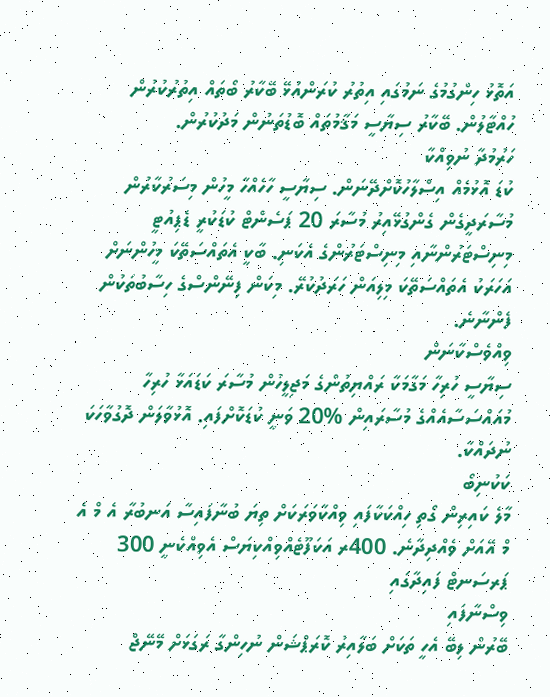އަތޮޅު ހިންގުމުގެ ނަމުގައި އިތުރު ކުރަންއުޅޭ ބޭކާރު ބޯތައް އިތުރުކުރުން ހުއްޓާލުން. ބޭކާރު ސިޔާސީ މަޤާމުތައް ބޮޑުތަނުން މަދުކުރުން.
ހަރުމުދާ ނުވިއްކާ
ކުޑަ އޮޅުމެއް އިސްލާހުކޮށްދޭނަން. ސިޔާސީ ހާހެއްހާ މީހުން މިސަރުކާރުން މުސާރަދީގެން ގެންގުޅޭއިރު މުސާރަ 20 ޕަސެންޓް ކުޑަކުރީ ޑެޕިއުޓީ މިނިސްޓަރުންނާއި މިނިސްޓަރުންގެ އެކަނި. ބާކީ އެތައްސަތޭކަ މީހުންނަށް އަހަރަކު އެތައްސަތޭކަ މިލިއަން ހަރަދުކުރޭ. މިކަން ފިނޭންސްގެ ހިސާބުތަކުން ފެންނާނެ.
ވިއްވެސްކާނަން
ސިޔާސީ ހުރިހާ މަގާމަކާ ރައްޔިތުންގެ މަޖިލީހުން މުސާރަ ކަޑައަޅާ ހުރިހާ މުއައްސަސާއެއްގެ މުސާރައިން %20 ވަނީ ކުޑަކޮށްފައި. އޮޅުވާލަން ދޮގުވާހަކަ ނުދައްކާ.
ކަކުނިބޯ
މާލެ ކައިރިން ގޯތި ހިއްކަކާފައި ވިއްކާވަރަކަށް ތިޔަ ބުނާފައިސާ އަނބުރާ އެ މް އެ މް އޭއަށް ވެއްދިދާނެ. 400ރ އަކަފޫޓެއްވިއްކިޔަސް އެވިއްކެނީ 300 ޕަރސަނޓް ފައިދާގައި
ވިސްނާފައި
ބޭރުން ލިބޭ އެހީ ތަކަށް ބަލާއިރު ކޮރަޕްޝަން ނުހިންގާ ރަގަޅަށް މޭނޭޖް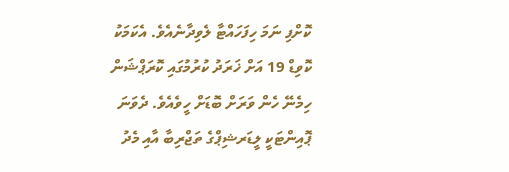ކޮށްފި ނަމަ ހިފަހައްޓާ ލެވިދާނެއެވެ. އެކަމަކު ކޮވިޑް 19 އަށް ޚަރަދު ކުރުމުގައި ކޮރަޕްޝަން ހިމެނޭ ހެން ވަރަށް ބޮޑަށް ހީވެއެވެ. ދެވަނަ ޕޮއިންޓަކީ ލީޑަރޝިޕްގެ ތަޖްރިބާ އާއި މެދު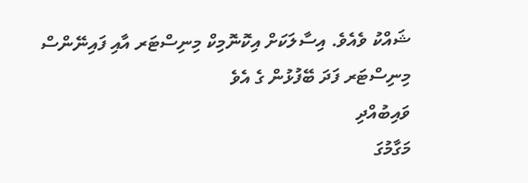ޝައްކު ވެއެވެ. އިސާލަކަށް އިކޮނޮމިކް މިނިސްޓަރ އާއި ފައިނޭންސް މިނިސްޓަރ ފަދަ ބޭފުޅުން ގެ އެވެ
ވައިބުއްދި
މަގާމުގަ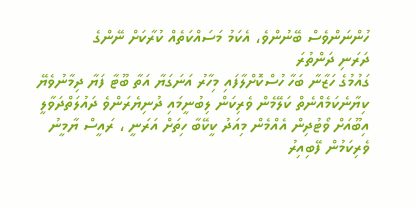ހުންނަންވެސް ބޭނުންވެ، އެކަމު މަސައްކަތެއް ކުރާކަށް ނޭންގެ
ދަރަނި ދަންތުރަ
ގައުމުގެ ހަޒާނާ ބަހާ ހުސްކޮށްލާފައި މިހާރު އަނަގަޔާ އަތާ ބޫޓާ ފަޔާ ދިމާނުވެޔޭ ކިޔާނެކަމެއްނެތް ކަލޭމެން ވެރިކަން ލިބުނީމައި ދުނިޔެރަންވެ ދައުލަތްދަވާލީ އިބޫއަށް ވޯޓުދިން އެއްމެން މިއަދު ކީކޭބާ ހިތަށް އަރަނީ ، ރައީސް ޔާމީނު ވެރިކަމުން ފޭބިއިރު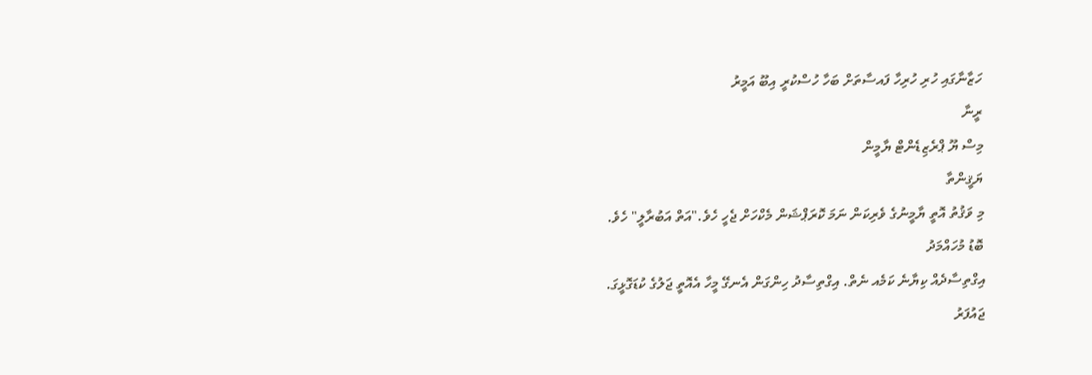ހަޒާނާގައި ހުރި ހުރިހާ ފައސާތަށް ބަހާ ހުސްކުރީ އިބޫ އަމީރު
ރީނާ
މިސް ޔޫ ޕްރެޒިޑެންޓް ޔާމީން
ޔަޤީންތާ
މި ވަޤުތު އޮތީ ޔާމީނުގެ ވެރިކަން ނަމަ ކޮރަޕްޝަން މެކްހަށް ޖެހީ ހެވެ."އަތް އަބުރާލީ" ހެވެ.
ބޮޑު މުހައްމަދު
އިގްތިސާދެއް ކިޔާނެ ކަމެއ ނެތް. އިގްތިސާދު ހިންގަން އެނގޭ މީހާ އެއޮތީ ޖަލުގެ ކުޑަގޮޅީގަ.
ޖައުފަރު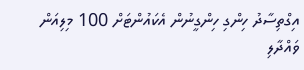އިގްތިސާދު ހިންގި ހިންގީނުން އެކައުންޓަށް 100 މިލިއަން ވައްދާލި